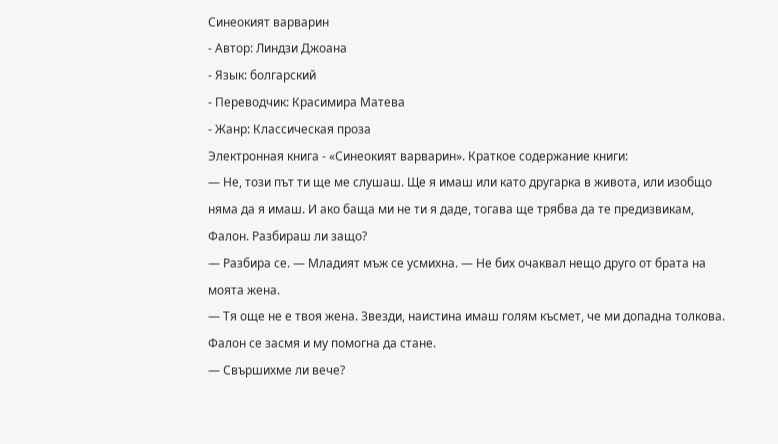Синеокият варварин
- Автор: Линдзи Джоана
- Язык: болгарский
- Переводчик: Красимира Матева
- Жанр: Классическая проза
Электронная книга - «Синеокият варварин». Краткое содержание книги:
— Не, този път ти ще ме слушаш. Ще я имаш или като другарка в живота, или изобщо няма да я имаш. И ако баща ми не ти я даде, тогава ще трябва да те предизвикам, Фалон. Разбираш ли защо?
— Разбира се. — Младият мъж се усмихна. — Не бих очаквал нещо друго от брата на моята жена.
— Тя още не е твоя жена. Звезди, наистина имаш голям късмет, че ми допадна толкова.
Фалон се засмя и му помогна да стане.
— Свършихме ли вече?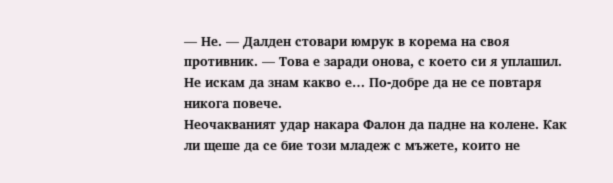— Не. — Далден стовари юмрук в корема на своя противник. — Това е заради онова, с което си я уплашил. Не искам да знам какво е… По-добре да не се повтаря никога повече.
Неочакваният удар накара Фалон да падне на колене. Как ли щеше да се бие този младеж с мъжете, които не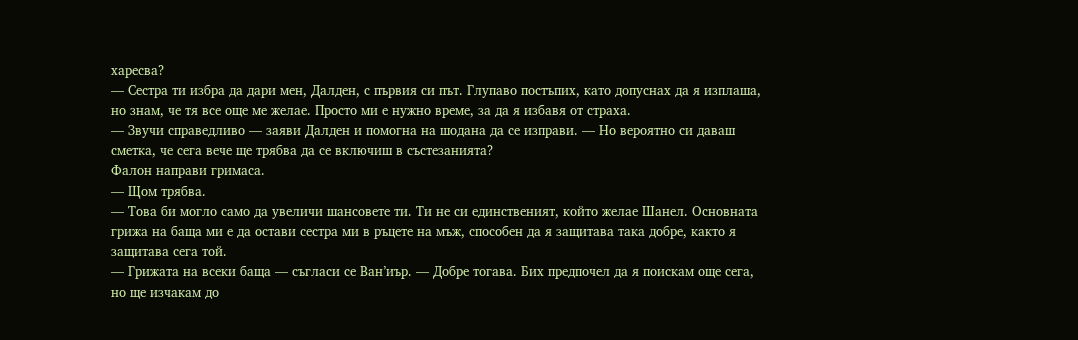харесва?
— Сестра ти избра да дари мен, Далден, с първия си път. Глупаво постъпих, като допуснах да я изплаша, но знам, че тя все още ме желае. Просто ми е нужно време, за да я избавя от страха.
— Звучи справедливо — заяви Далден и помогна на шодана да се изправи. — Но вероятно си даваш сметка, че сега вече ще трябва да се включиш в състезанията?
Фалон направи гримаса.
— Щом трябва.
— Това би могло само да увеличи шансовете ти. Ти не си единственият, който желае Шанел. Основната грижа на баща ми е да остави сестра ми в ръцете на мъж, способен да я защитава така добре, както я защитава сега той.
— Грижата на всеки баща — съгласи се Ван’иър. — Добре тогава. Бих предпочел да я поискам още сега, но ще изчакам до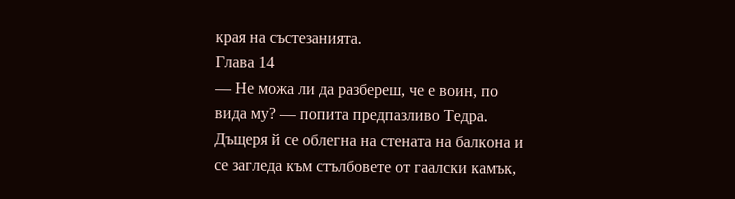края на състезанията.
Глава 14
— Не можа ли да разбереш, че е воин, по вида му? — попита предпазливо Тедра.
Дъщеря й се облегна на стената на балкона и се загледа към стълбовете от гаалски камък,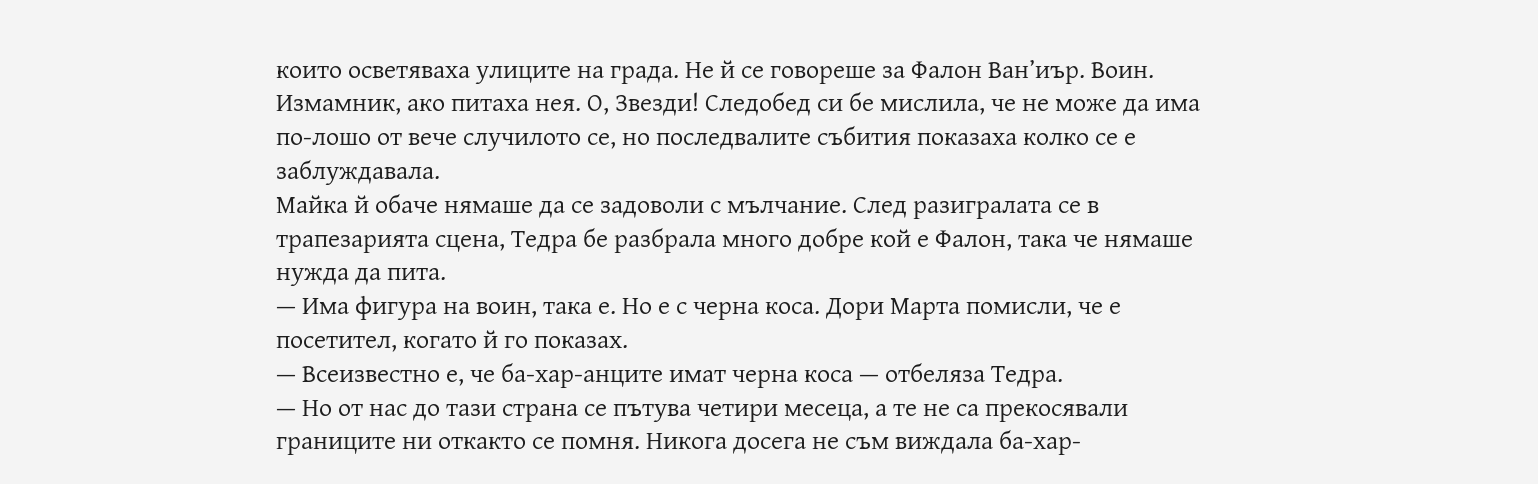които осветяваха улиците на града. Не й се говореше за Фалон Ван’иър. Воин. Измамник, ако питаха нея. О, Звезди! Следобед си бе мислила, че не може да има по-лошо от вече случилото се, но последвалите събития показаха колко се е заблуждавала.
Майка й обаче нямаше да се задоволи с мълчание. След разигралата се в трапезарията сцена, Тедра бе разбрала много добре кой е Фалон, така че нямаше нужда да пита.
— Има фигура на воин, така е. Но е с черна коса. Дори Марта помисли, че е посетител, когато й го показах.
— Всеизвестно е, че ба-хар-анците имат черна коса — отбеляза Тедра.
— Но от нас до тази страна се пътува четири месеца, а те не са прекосявали границите ни откакто се помня. Никога досега не съм виждала ба-хар-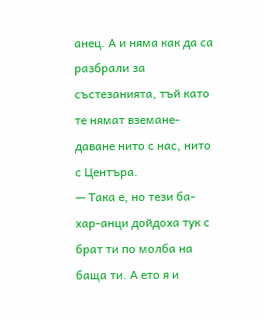анец. А и няма как да са разбрали за състезанията, тъй като те нямат вземане-даване нито с нас, нито с Центъра.
— Така е, но тези ба-хар-анци дойдоха тук с брат ти по молба на баща ти. А ето я и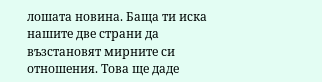лошата новина. Баща ти иска нашите две страни да възстановят мирните си отношения. Това ще даде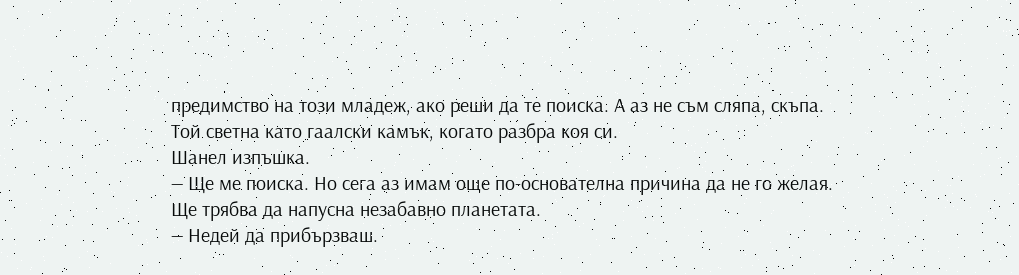предимство на този младеж, ако реши да те поиска. А аз не съм сляпа, скъпа. Той светна като гаалски камък, когато разбра коя си.
Шанел изпъшка.
— Ще ме поиска. Но сега аз имам още по-основателна причина да не го желая. Ще трябва да напусна незабавно планетата.
— Недей да прибързваш.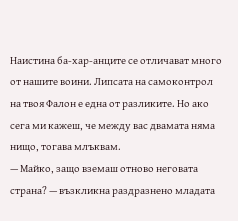Наистина ба-хар-анците се отличават много от нашите воини. Липсата на самоконтрол на твоя Фалон е една от разликите. Но ако сега ми кажеш, че между вас двамата няма нищо, тогава млъквам.
— Майко, защо вземаш отново неговата страна? — възкликна раздразнено младата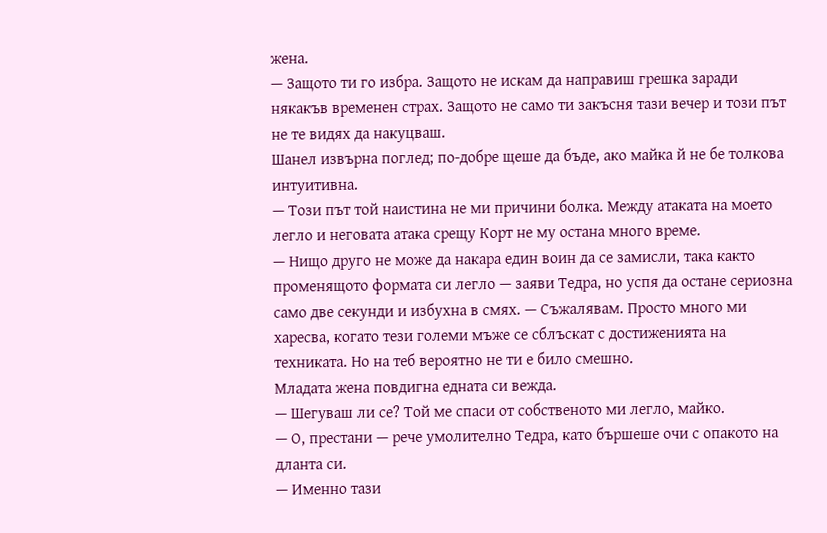жена.
— Защото ти го избра. Защото не искам да направиш грешка заради някакъв временен страх. Защото не само ти закъсня тази вечер и този път не те видях да накуцваш.
Шанел извърна поглед; по-добре щеше да бъде, ако майка й не бе толкова интуитивна.
— Този път той наистина не ми причини болка. Между атаката на моето легло и неговата атака срещу Корт не му остана много време.
— Нищо друго не може да накара един воин да се замисли, така както променящото формата си легло — заяви Тедра, но успя да остане сериозна само две секунди и избухна в смях. — Съжалявам. Просто много ми харесва, когато тези големи мъже се сблъскат с достиженията на техниката. Но на теб вероятно не ти е било смешно.
Младата жена повдигна едната си вежда.
— Шегуваш ли се? Той ме спаси от собственото ми легло, майко.
— О, престани — рече умолително Тедра, като бършеше очи с опакото на дланта си.
— Именно тази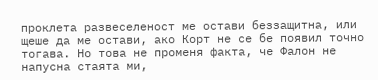проклета развеселеност ме остави беззащитна, или щеше да ме остави, ако Корт не се бе появил точно тогава. Но това не променя факта, че Фалон не напусна стаята ми,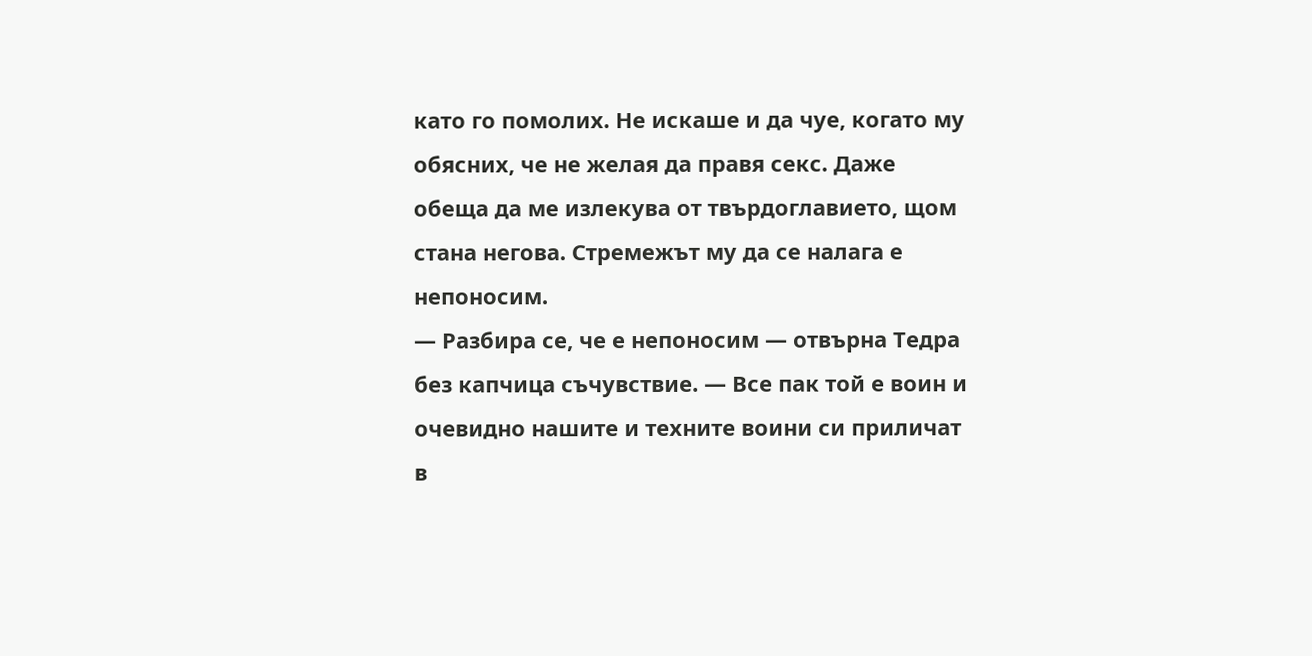като го помолих. Не искаше и да чуе, когато му обясних, че не желая да правя секс. Даже обеща да ме излекува от твърдоглавието, щом стана негова. Стремежът му да се налага е непоносим.
— Разбира се, че е непоносим — отвърна Тедра без капчица съчувствие. — Все пак той е воин и очевидно нашите и техните воини си приличат в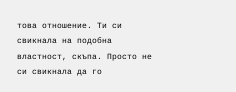това отношение. Ти си свикнала на подобна властност, скъпа. Просто не си свикнала да го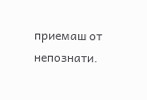приемаш от непознати.